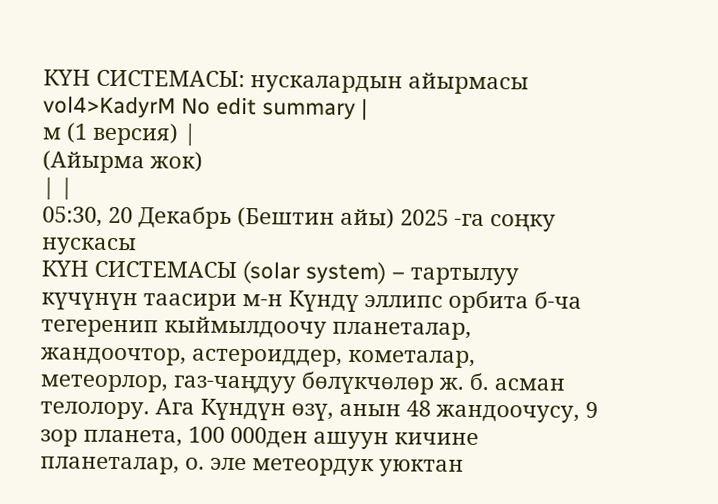КҮН СИСТЕМАСЫ: нускалардын айырмасы
vol4>KadyrM No edit summary |
м (1 версия) |
(Айырма жок)
| |
05:30, 20 Декабрь (Бештин айы) 2025 -га соңку нускасы
КҮН СИСТЕМАСЫ (solar system) – тартылуу күчүнүн таасири м-н Күндү эллипс орбита б-ча тегеренип кыймылдоочу планеталар, жандоочтор, астероиддер, кометалар, метеорлор, газ-чаңдуу бөлүкчөлөр ж. б. асман телолору. Ага Күндүн өзү, анын 48 жандоочусу, 9 зор планета, 100 000ден ашуун кичине планеталар, о. эле метеордук уюктан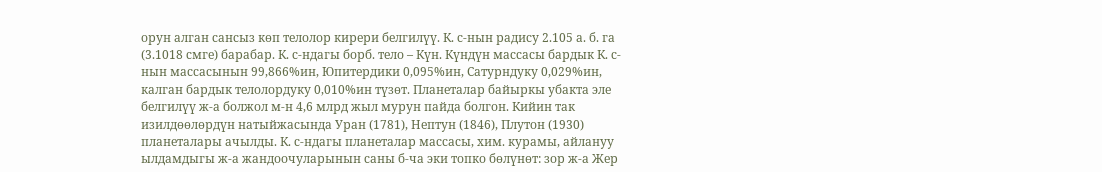орун алган сансыз көп телолор кирери белгилүү. К. с-нын радису 2.105 а. б. га (3.1018 смге) барабар. К. с-ндагы борб. тело – Күн. Күндүн массасы бардык К. с-нын массасынын 99,866%ин, Юпитердики 0,095%ин, Сатурндуку 0,029%ин, калган бардык телолордуку 0,010%ин түзөт. Планеталар байыркы убакта эле белгилүү ж-а болжол м-н 4,6 млрд жыл мурун пайда болгон. Кийин так изилдөөлөрдүн натыйжасында Уран (1781), Нептун (1846), Плутон (1930) планеталары ачылды. К. с-ндагы планеталар массасы, хим. курамы, айлануу ылдамдыгы ж-а жандоочуларынын саны б-ча эки топко бөлүнөт: зор ж-а Жер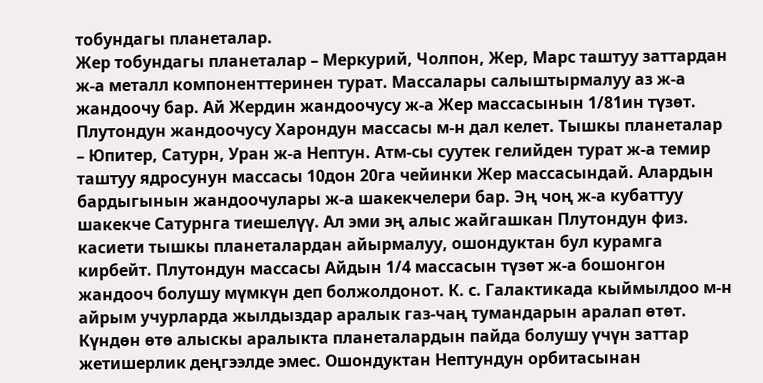тобундагы планеталар.
Жер тобундагы планеталар – Меркурий, Чолпон, Жер, Марс таштуу заттардан ж-а металл компоненттеринен турат. Массалары салыштырмалуу аз ж-а жандоочу бар. Ай Жердин жандоочусу ж-а Жер массасынын 1/81ин түзөт. Плутондун жандоочусу Харондун массасы м-н дал келет. Тышкы планеталар – Юпитер, Сатурн, Уран ж-а Нептун. Атм-сы суутек гелийден турат ж-а темир таштуу ядросунун массасы 10дон 20га чейинки Жер массасындай. Алардын бардыгынын жандоочулары ж-а шакекчелери бар. Эң чоң ж-а кубаттуу шакекче Сатурнга тиешелүү. Ал эми эң алыс жайгашкан Плутондун физ. касиети тышкы планеталардан айырмалуу, ошондуктан бул курамга кирбейт. Плутондун массасы Айдын 1/4 массасын түзөт ж-а бошонгон жандооч болушу мүмкүн деп болжолдонот. К. с. Галактикада кыймылдоо м-н айрым учурларда жылдыздар аралык газ-чаң тумандарын аралап өтөт. Күндөн өтө алыскы аралыкта планеталардын пайда болушу үчүн заттар жетишерлик деңгээлде эмес. Ошондуктан Нептундун орбитасынан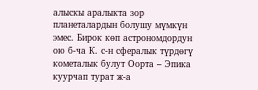алыскы аралыкта зор планеталардын болушу мүмкүн эмес. Бирок көп астрономдордун ою б-ча К. с-н сфералык түрдөгү кометалык булут Оорта – Эпика куурчап турат ж-а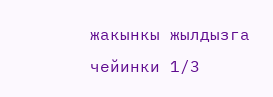жакынкы жылдызга чейинки 1/3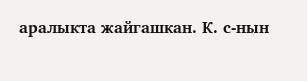аралыкта жайгашкан. К. с-нын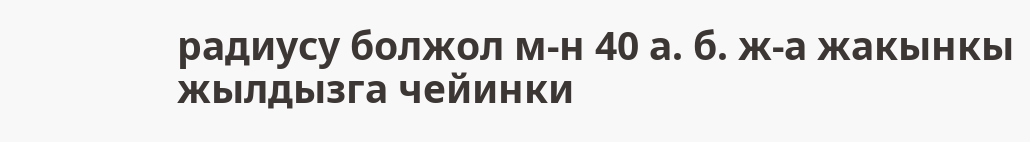радиусу болжол м-н 40 а. б. ж-а жакынкы жылдызга чейинки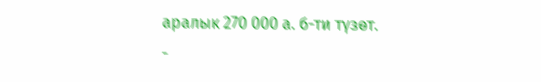аралык 270 000 а. б-ти түзөт.
-